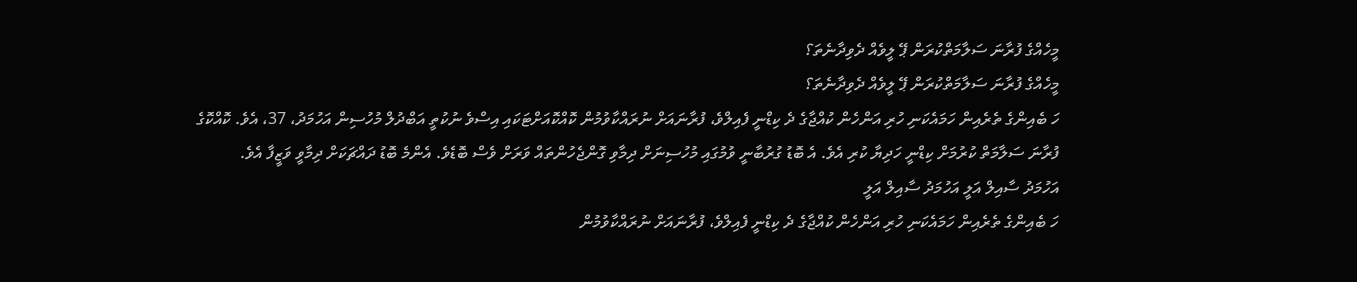މީހެއްގެ ފުރާނަ ސަލާމަތްކުރަން ޕޭ ލީވެއް ދެވިދާނެތަ؟
މީހެއްގެ ފުރާނަ ސަލާމަތްކުރަން ޕޭ ލީވެއް ދެވިދާނެތަ؟
ހަ ބެއިންގެ ތެރެއިން ހަމައެކަނި ހުރި އަންހެން ކުއްޖާގެ ދެ ކިޑްނީ ފެއިލްވެ، ފުރާނައަށް ނުރައްކާވުމުން ކޮއްކޮއަށްޓަކައި އިސްވެ ނުކުތީ އަބްދުލް މުހުސިން އަހުމަދު، 37، އެވެ. ކޮއްކޮގެ ފުރާނަ ސަލާމަތް ކުރުމަށް ކިޑްނީ ހަދިޔާ ކުރި އެވެ. އެ ބޮޑު ގުރުބާނީ ވުމުގައި މުހުސިނަށް ދިމާވި ގޮންޖެހުންތައް ވަރަށް ވެސް ބޮޑެވެ. އެންމެ ބޮޑު ދައްޗަކަށް ދިމާވީ ވަޒީފާ އެވެ.
އަހުމަދު ސާއިލް އަލީ އަހުމަދު ސާއިލް އަލީ
ހަ ބެއިންގެ ތެރެއިން ހަމައެކަނި ހުރި އަންހެން ކުއްޖާގެ ދެ ކިޑްނީ ފެއިލްވެ، ފުރާނައަށް ނުރައްކާވުމުން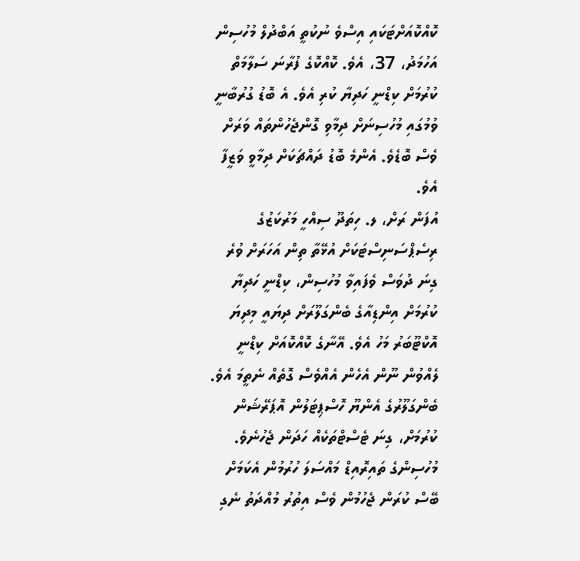ކޮއްކޮއަށްޓަކައި އިސްވެ ނުކުތީ އަބްދުލް މުހުސިން އަހުމަދު، 37، އެވެ. ކޮއްކޮގެ ފުރާނަ ސަލާމަތް ކުރުމަށް ކިޑްނީ ހަދިޔާ ކުރި އެވެ. އެ ބޮޑު ގުރުބާނީ ވުމުގައި މުހުސިނަށް ދިމާވި ގޮންޖެހުންތައް ވަރަށް ވެސް ބޮޑެވެ. އެންމެ ބޮޑު ދައްޗަކަށް ދިމާވީ ވަޒީފާ އެވެ.
އުފަން ރަށް، ލ. ހިތަދޫ ސިއްހީ މަރުކަޒުގެ ރިސެޕްސަނިސްޓަކަށް އުޅޭތާ ތިން އަހަރަށް ވުރެ ގިނަ ދުވަސް ވެފައިވާ މުހުސިން، ކިޑްނީ ހަދިޔާ ކުރުމަށް އިންޑިއާގެ ބެންގަލޫރަށް ދިޔައީ މިދިޔަ އޮކްޓޫބަރު މަހު އެވެ. އޭނާގެ ކޮއްކޮއަށް ކިޑްނީ ލެއްވުން ނޫން އެހެން އެއްވެސް ގޮތެއް ނެތީމަ އެވެ.
ބެންގަލޫރުގެ އެންޔޫ ހޮސްޕިޓަލުން އޮޕަރޭޝަން ކުރުމަށް، ގިނަ ޓެސްޓްތަކެއް ހަދަން ޖެހުނެވެ. މުހުސިންގެ ތައިރޮއިޑް މައްސަލަ ހުރުމުން އެކަމަށް ބޭސް ކުރަން ޖެހުމުން ވެސް އިތުރު މުއްދަތު ނެގި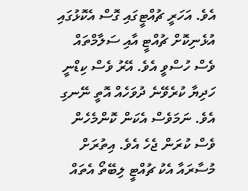އެވެ. އަހަރީ ޗުއްޓީގައި ގޮސް އެކޮޅުގައި އުޅެނިކޮށް ޗުއްޓީ އާއި ސަލާމްތައް ވެސް ހުސްވީ އެވެ. އޭރު ވެސް ކިޑްނީ ހަދިޔާ ކުރެވޭނެ ދުވަހެއް އޮތީ ނޭނގި އެވެ. ނަމަވެސް އެކަން ކޮންމެހެން ވެސް ކުރަން ޖެހެ އެވެ. އިތުރަށް މުސާރައާ އެކު ޗުއްޓީ ލިބޭތޯ އެތައް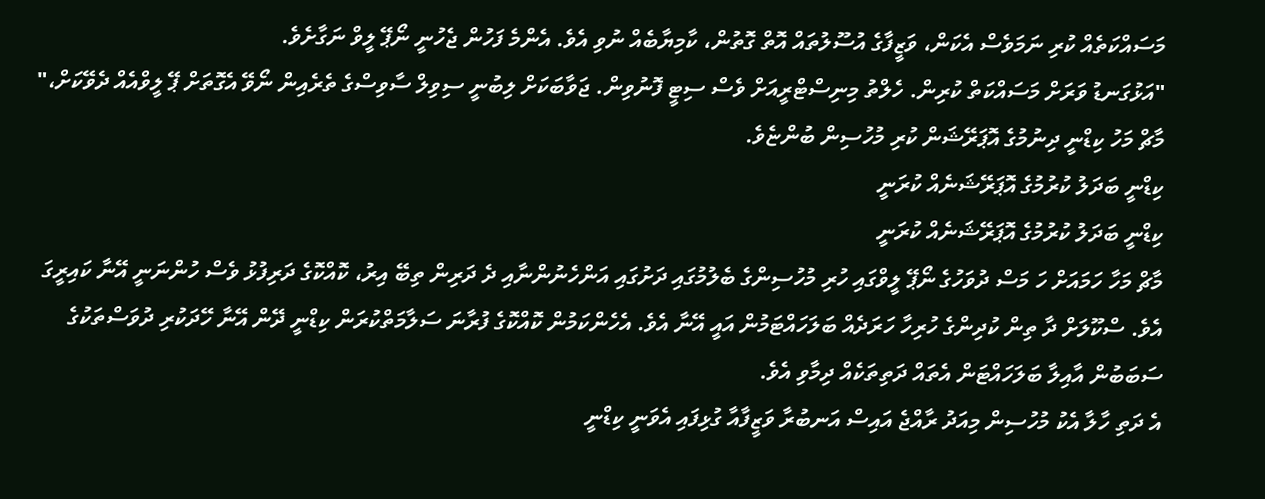މަސައްކަތެއް ކުރި ނަމަވެސް އެކަން، ވަޒީފާގެ އުސޫލުތައް އޮތް ގޮތުން، ކާމިޔާބެއް ނުވި އެވެ. އެންމެ ފަހުން ޖެހުނީ ނޯޕޭ ލީވް ނަގާށެވެ.
"އަޅުގަނޑު ވަރަށް މަސައްކަތް ކުރިން. ހެލްތު މިނިސްޓްރީއަށް ވެސް ސިޓީ ފޮނުވިން. ޖަވާބަކަށް ލިބުނީ ސިވިލް ސާވިސްގެ ތެރެއިން ނޯވޭ އެގޮތަށް ޕޭ ލީވްއެއް ދެވޭކަށް،" މާޗް މަހު ކިޑްނީ ދިނުމުގެ އޮޕަރޭޝަން ކުރި މުހުސިން ބުންޏެވެ.
ކިޑްނީ ބަދަލު ކުރުމުގެ އޮޕަރޭޝަނެއް ކުރަނީ
ކިޑްނީ ބަދަލު ކުރުމުގެ އޮޕަރޭޝަނެއް ކުރަނީ
މާޗް މަހާ ހަމައަށް ހަ މަސް ދުވަހުގެ ނޯޕޭ ލީވްގައި ހުރި މުހުސިންގެ ބެލުމުގައި ދަށުގައި އަންހެނުންނާއި ދެ ދަރިން ތިބޭ އިރު، ކޮއްކޮގެ ދަރިފުޅު ވެސް ހުންނަނީ އޭނާ ކައިރީގަ އެވެ. ސްކޫލަށް ދާ ތިން ކުދިންގެ ހުރިހާ ހަރަދެއް ބަލަހައްޓަމުން އައީ އޭނާ އެވެ. އެހެންކަމުން ކޮއްކޮގެ ފުރާނަ ސަލާމަތްކުރަން ކިޑްނީ ދޭން އޭނާ ހޭދަކުރި ދުވަސްތަކުގެ ސަބަބުން އާއިލާ ބަލަހައްޓަން އެތައް ދަތިތަކެއް ދިމާވި އެވެ.
އެ ދަތި ހާލާ އެކު މުހުސިން މިއަދު ރާއްޖެ އައިސް އަނބުރާ ވަޒީފާއާ ގުޅިފައި އެވަނީ ކިޑްނީ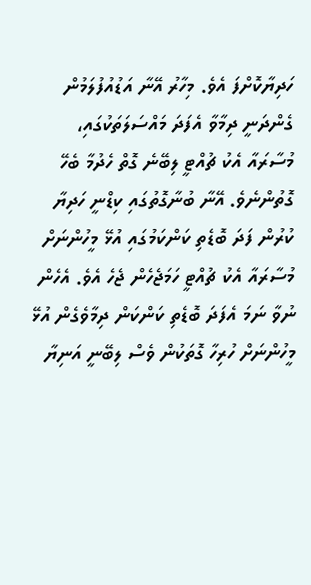ހަދިޔާކޮށްފަ އެވެ. މިހާރު އޭނާ އަޑުއުފުލަމުން ގެންދަނީ ދިމާވާ އެފަދަ މައްސަލަތަކުގައި، މުސާރައާ އެކު ޗުއްޓީ ލިބޭނެ ގޮތް ހެދުމާ ބެހޭ ގޮތުންނެވެ. އޭނާ ބުނާގޮތުގައި ކިޑްނީ ހަދިޔާ ކުރުން ފަދަ ބޮޑެތި ކަންކަމުގައި އުޅޭ މީހުންނަށް މުސާރައާ އެކު ޗުއްޓީ ހަމަޖެހެން ޖެހެ އެވެ. އެހެން ނުވާ ނަމަ އެފަދަ ބޮޑެތި ކަންކަން ދިމާވެގެން އުޅޭ މީހުންނަށް ހުރިހާ ގޮތަކުން ވެސް ލިބޭނީ އަނިޔާ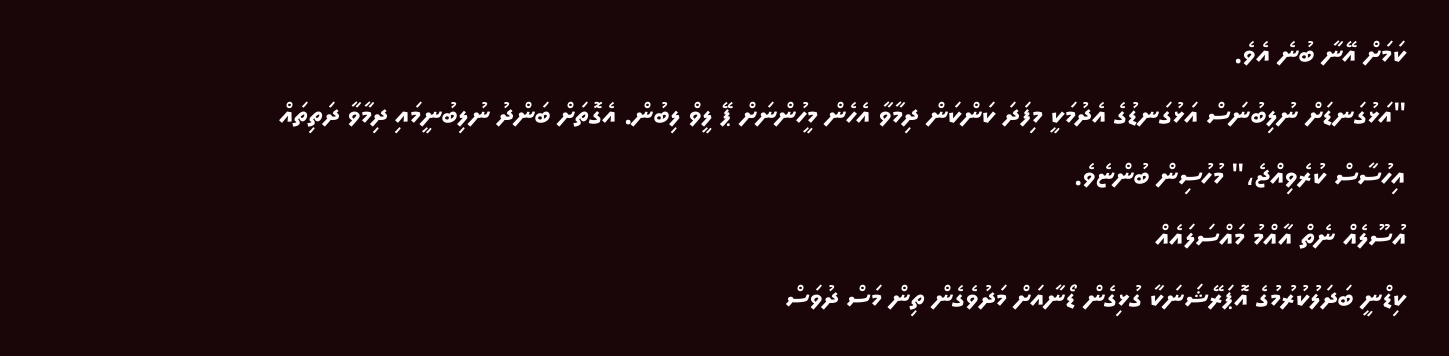ކަމަށް އޭނާ ބުނެ އެވެ.
"އަޅުގަނޑަށް ނުލިބުނަސް އަޅުގަނޑުގެ އެދުމަކީ މިފަދަ ކަންކަން ދިމާވާ އެހެން މީހުންނަށް ޕޭ ލީވް ލިބުން. އެގޮތަށް ބަންދު ނުލިބުނީމައި ދިމާވާ ދަތިތައް އިހުސާސް ކުރެވިއްޖެ،" މުހުސިން ބުންޏެވެ.
އުސޫލެއް ނެތް އާއްމު މައްސަލައެއް
ކިޑްނީ ބަދަލުކުރުމުގެ އޮޕަރޭޝަނަކާ ގުޅިގެން ޑޯނާއަށް މަދުވެގެން ތިން މަސް ދުވަސް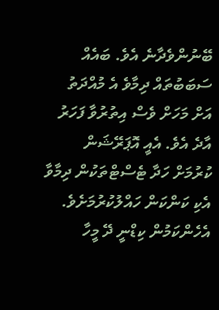ބޭނުންވެދާނެ އެވެ. ބައެއް ސަބަބުތައް ދިމާވެ އެ މުއްދަތު އަށް މަހަށް ވެސް އިތުރުވާ ފަހަރު އާދެ އެވެ. އެއީ އޮޕަރޭޝަން ކުރުމަށް ހަދާ ޓެސްޓްތަކުން ދިމާވާ އެކި ކަންކަން ހައްލުކުރުމަށެވެ. އެހެންކަމުން ކިޑްނީ ދޭ މީހާ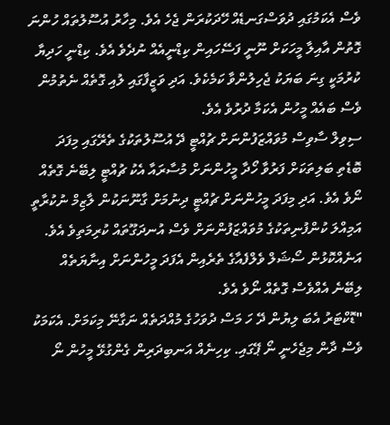ވެސް އެކަމުގައި ދުވަސްގަނޑެއް ހޭދަކުރަން ޖެހެ އެވެ. މިހާރު އުސޫލުތައް ހުންނަ ގޮތުން އާއިލާ މީހަކަށް ނޫނީ ފަސޭހައިން ކިޑްނީއެއް ނުދެވެ އެވެ. ކިޑްނީ ހަދިޔާ ކުރުމަކީ ގިނަ ބަޔަކު ޖެހިލުންވާ ކަމެކެވެ. އަދި ވަޒީފާގައި ލުއި ގޮތެއް ނެތުމުން ވެސް ބައެއް މީހުން އެކަމާ ދުރުވެ އެވެ.
ސިވިލް ސާވިސް މުވައްޒަފުންނަށް ޗުއްޓީ ދޭ އުސޫލުތަކުގެ ތެރޭގައި މިފަދަ ބޮޑެތި ބަލިތަކަށް ފަރުވާ ހޯދާ މީހުންނަށް މުސާރައާ އެކު ޗުއްޓީ ލިބޭނެ ގޮތެއް ނޯވެ އެވެ. އަދި މިފަދަ މީހުންނަށް ޗުއްޓީ ދިނުމަށް ގާނޫނަކުން ލާޒިމް ނުކުރާތީ އަމިއްލަ ކުންފުނިތަކުގެ މުވައްޒަފުންނަށް ވެސް އުނދަގޫތައް ކުރިމަތިވެ އެވެ. އަނެއްކޮޅުން ސޯޝަލް ވެލްފެއާގެ ތެރެއިން އެފަދަ މީހުންނަށް އިނާޔަތެއް ލިބޭނެ އެއްވެސް ގޮތެއް ނޯވެ އެވެ.
"ޑޮކްޓަރު އެބަ ލިޔުން ދޭ ހަ މަސް ދުވަހުގެ މުއްދަތެއް ނަގާނޭ މިކަމަށް. އެކަމަކު ވެސް ދާން މިޖެހެނީ ނޯ ޕޭގައި. ކިހިނެއް އަނބިދަރިން ގެންގުޅޭ މީހުން ނޯ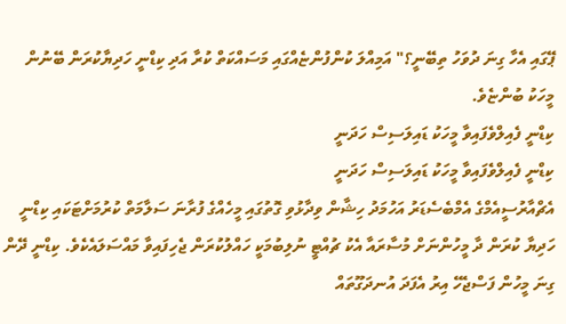ޕޭގައި އެހާ ގިނަ ދުވަހު ތިބޭނީ؟" އަމިއްލަ ކުންފުންޏެއްގައި މަސައްކަތް ކުރާ އަދި ކިޑްނީ ހަދިޔާކުރަން ބޭނުން މީހަކު ބުންޏެވެ.
ކިޑްނީ ފެއިލްވެފައިވާ މީހަކު ޑައިލަސިސް ހަދަނީ
ކިޑްނީ ފެއިލްވެފައިވާ މީހަކު ޑައިލަސިސް ހަދަނީ
އެޗްއާރުސީއެމްގެ އެމްބެސެޑަރު އަހުމަދު ހިޝާން ވިދާޅުވި ގޮތުގައި މީހެއްގެ ފުރާނަ ސަލާމަތް ކުރުމަށްޓަކައި ކިޑްނީ ހަދިޔާ ކުރަން ދާ މީހުންނަށް މުސާރައާ އެކު ޗުއްޓީ ނުލިބުމަކީ ހައްލުކުރަން ޖެހިފައިވާ މައްސަލައެކެވެ. ކިޑްނީ ދޭން ގިނަ މީހުން ފަސްޖެހޭ އިރު އެފަދަ އުނދަގޫތައް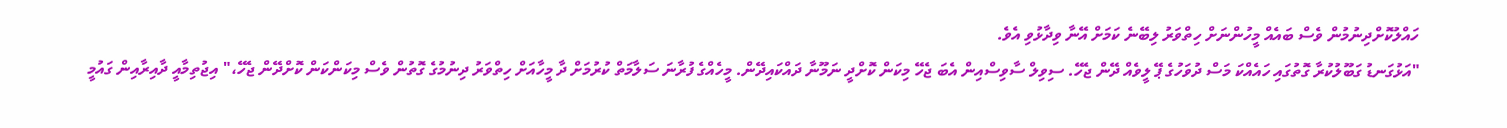ހައްލުކޮށްދިނުމުން ވެސް ބައެއް މީހުންނަށް ހިތްވަރު ލިބޭނެ ކަމަށް އޭނާ ވިދާޅުވި އެވެ.
"އަޅުގަނޑު ގަބޫލުކުރާ ގޮތުގައި ހައެއްކަ މަސް ދުވަހުގެ ޕޭ ލީވެއް ދޭން ޖެހޭ. ސިވިލް ސާވިސްއިން އެބަ ޖެހޭ މިކަން ކޮށްދީ ނަމޫނާ ދައްކައިދޭން. މީހެއްގެ ފުރާނަ ސަލާމަތް ކުރުމަށް ދާ މީހާއަށް ހިތްވަރު ދިނުމުގެ ގޮތުން ވެސް މިކަންކަން ކޮށްދޭން ޖެހޭ،" އިޖުތިމާއީ ދާއިރާއިން ގައުމީ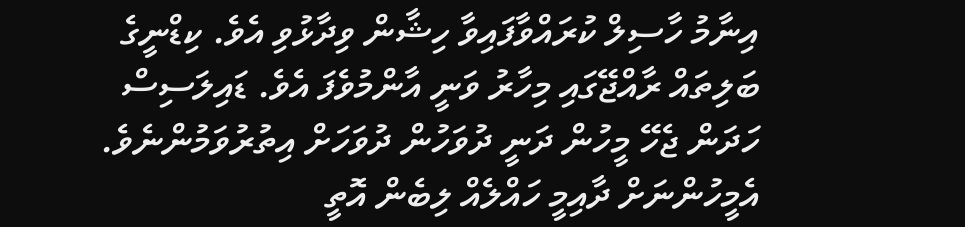އިނާމު ހާސިލް ކުރައްވާފައިވާ ހިޝާން ވިދާޅުވި އެވެ. ކިޑްނީގެ ބަލިތައް ރާއްޖޭގައި މިހާރު ވަނީ އާންމުވެފަ އެވެ. ޑައިލަސިސް ހަދަން ޖެހޭ މީހުން ދަނީ ދުވަހުން ދުވަހަށް އިތުރުވަމުންނެވެ. އެމީހުންނަށް ދާއިމީ ހައްލެއް ލިބެން އޮތީ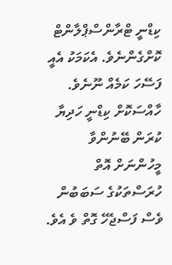ކިޑްނީ ޓްރާންސްޕްލާންޓް ކޮށްގެންނެވެ. އެކަމަކު އެއީ ފަސޭހަ ކަމެއް ނޫނެވެ. ހާއްސަކޮށް ކިޑްނީ ހަދިޔާ ކުރަން ބޭނުންވާ މީހުންނަށް އޮތް ހުރަސްތަކުގެ ސަބަބުން ވެސް ފަސްޖެހޭ ގޮތް ވެ އެވެ.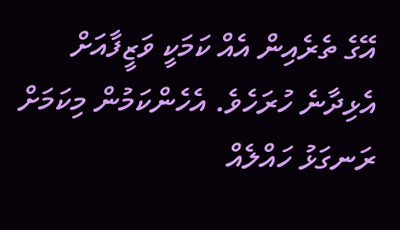އޭގެ ތެރެއިން އެއް ކަމަކީ ވަޒީފާއަށް އެޅިދާނެ ހުރަހެވެ. އެހެންކަމުން މިކަމަށް ރަނގަޅު ހައްލެއް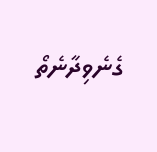ގެނެވިދާނެތޯ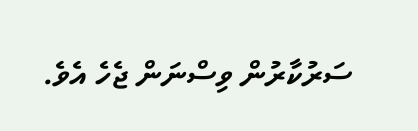ސަރުކާރުން ވިސްނަން ޖެހެ އެވެ.